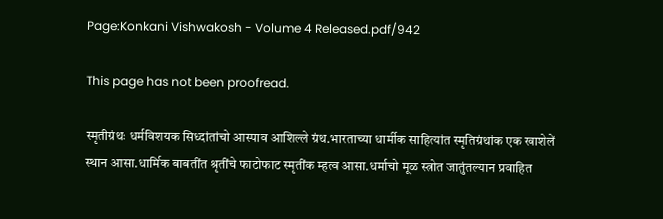Page:Konkani Vishwakosh - Volume 4 Released.pdf/942

This page has not been proofread.

स्मृतीग्रंथः धर्मविशयक सिध्दांतांचो आस्पाव आशिल्ले ग्रंथ.भारताच्या धार्मीक साहित्यांत स्मृतिग्रंथांक एक खाशेलें स्थान आसा.धार्मिक बाबतींत श्रृतींचे फाटोफाट स्मृतींक म्हत्व आसा.धर्माचो मूळ स्त्रोत जातुंतल्यान प्रवाहित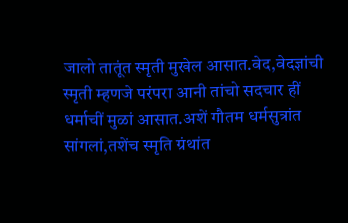जालो तातूंत स्मृती मुखेल आसात.वेद,वेदज्ञांची स्मृती म्हणजे परंपरा आनी तांचो सदचार हीं धर्माचीं मुळां आसात.अशें गौतम धर्मसुत्रांत सांगलां,तशेंच स्मृति ग्रंथांत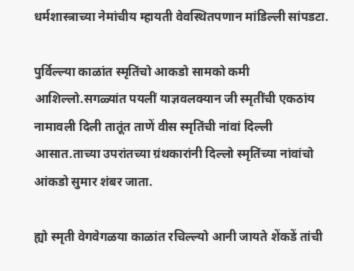धर्मशास्त्राच्या नेमांचीय म्हायती वेवस्थितपणान मांडिल्ली सांपडटा.

पुर्विल्ल्या काळांत स्मृतिंचो आकडो सामको कमी आशिल्लो.सगळ्यांत पयलीं याज्ञवलक्यान जी स्मृतींची एकठांय नामावली दिली तातूंत ताणें वीस स्मृतिंची नांवां दिल्ली आसात.ताच्या उपरांतच्या ग्रंथकारांनी दिल्लो स्मृतिंच्या नांवांचो आंकडो सुमार शंबर जाता.

ह्यो स्मृती वेगवेगळया काळांत रचिल्ल्यो आनी जायते शेंकडें तांची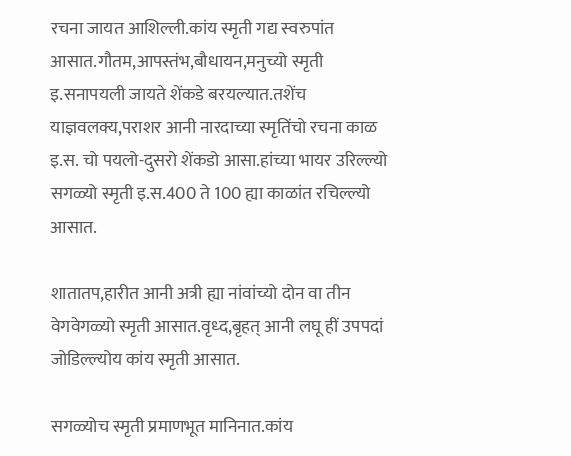रचना जायत आशिल्ली.कांय स्मृती गद्य स्वरुपांत आसात.गौतम,आपस्तंभ,बौधायन,मनुच्यो स्मृती इ.सनापयली जायते शेंकडे बरयल्यात.तशेंच याज्ञवलक्य,पराशर आनी नारदाच्या स्मृतिंचो रचना काळ इ.स. चो पयलो-दुसरो शेंकडो आसा.हांच्या भायर उरिल्ल्यो सगळ्यो स्मृती इ.स.400 ते 100 ह्या काळांत रचिल्ल्यो आसात.

शातातप,हारीत आनी अत्री ह्या नांवांच्यो दोन वा तीन वेगवेगळ्यो स्मृती आसात.वृध्द,बृहत् आनी लघू हीं उपपदां जोडिल्ल्योय कांय स्मृती आसात.

सगळ्योच स्मृती प्रमाणभूत मानिनात.कांय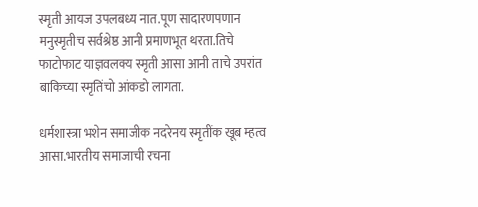स्मृती आयज उपलबध्य नात.पूण सादारणपणान मनुस्मृतीच सर्वश्रेष्ठ आनी प्रमाणभूत थरता.तिचे फाटोफाट याज्ञवलक्य स्मृती आसा आनी ताचे उपरांत बाकिच्या स्मृतिंचो आंकडो लागता.

धर्मशास्त्रा भशेन समाजीक नदरेनय स्मृतींक खूब म्हत्व आसा.भारतीय समाजाची रचना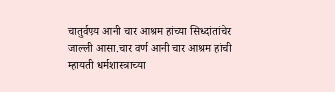चातुर्वण्र्य आनी चार आश्रम हांच्या सिध्दांतांचेर जाल्ली आसा.चार वर्ण आनी चार आश्रम हांची म्हायती धर्मशास्त्राच्या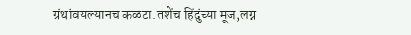ग्रंथांवयल्यानच कळटा.तशेंच हिंदुंच्या मूज,लग्न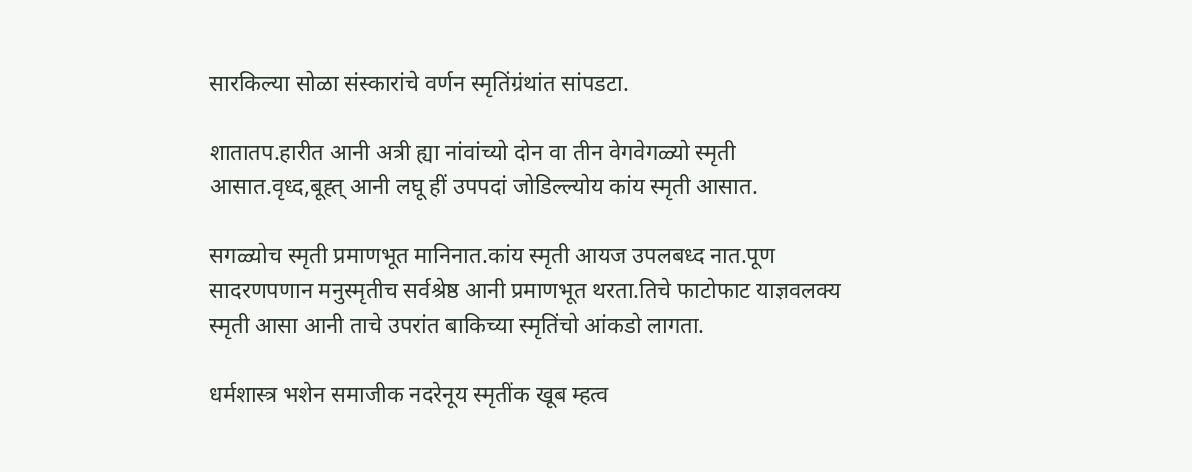सारकिल्या सोळा संस्कारांचे वर्णन स्मृतिंग्रंथांत सांपडटा.

शातातप.हारीत आनी अत्री ह्या नांवांच्यो दोन वा तीन वेगवेगळ्यो स्मृती आसात.वृध्द,बूह्त् आनी लघू हीं उपपदां जोडिल्ल्योय कांय स्मृती आसात.

सगळ्योच स्मृती प्रमाणभूत मानिनात.कांय स्मृती आयज उपलबध्द नात.पूण सादरणपणान मनुस्मृतीच सर्वश्रेष्ठ आनी प्रमाणभूत थरता.तिचे फाटोफाट याज्ञवलक्य स्मृती आसा आनी ताचे उपरांत बाकिच्या स्मृतिंचो आंकडो लागता.

धर्मशास्त्र भशेन समाजीक नदरेनूय स्मृतींक खूब म्हत्व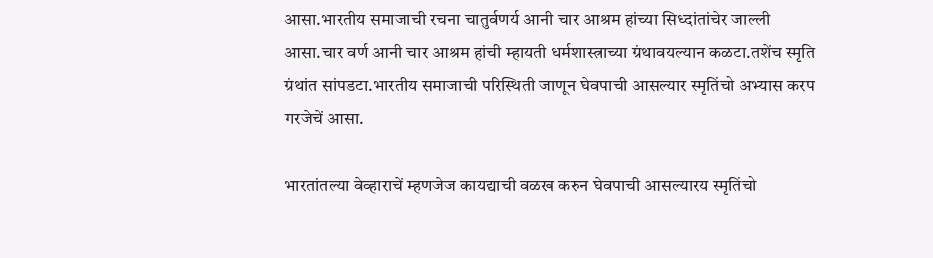आसा.भारतीय समाजाची रचना चातुर्वणर्य आनी चार आश्रम हांच्या सिध्दांतांचेर जाल्ली आसा.चार वर्ण आनी चार आश्रम हांची म्हायती धर्मशास्त्राच्या ग्रंथावयल्यान कळटा.तशेंच स्मृति ग्रंथांत सांपडटा.भारतीय समाजाची परिस्थिती जाणून घेवपाची आसल्यार स्मृतिंचो अभ्यास करप गरजेचें आसा.

भारतांतल्या वेव्हाराचें म्हणजेज कायद्याची वळख करुन घेवपाची आसल्यारय स्मृतिंचो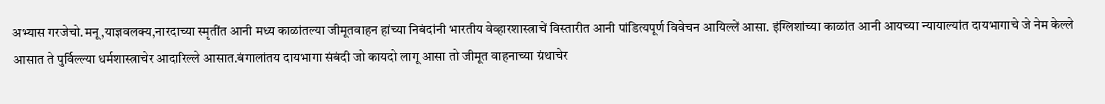अभ्यास गरजेचो.मनू,याज्ञवलक्य,नारदाच्या स्मृतींत आनी मध्य काळांतल्या जीमूतवाहन हांच्या निबंदांनी भारतीय वेव्हारशास्त्राचें विस्तारीत आनी पांडित्यपूर्ण विवेचन आयिल्लें आसा. इंग्लिशांच्या काळांत आनी आयच्या न्यायाल्यांत दायभागाचे जे नेम केल्ले आसात ते पुर्विल्ल्या धर्मशास्त्राचेर आदारिल्ले आसात.बंगालांतय दायभागा संबंदी जो कायदो लागू आसा तो जीमूत वाहनाच्या ग्रंथाचेर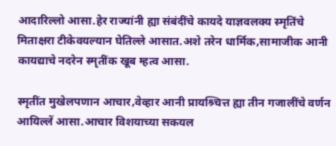आदारिल्लो आसा.हेर राज्यांनी ह्या संबंदींचे कायदे याज्ञवलक्य स्मृतिंचे मिताक्षरा टीकेवयल्यान घेतिल्ले आसात.अशे तरेन धार्मिक,सामाजीक आनी कायद्याचे नदरेन स्मृतींक खूब म्हत्व आसा.

स्मृतींत मुखेलपणान आचार,वेव्हार आनी प्रायश्र्चित्त ह्या तीन गजालींचे वर्णन आयिल्लें आसा.आचार विशयाच्या सकयल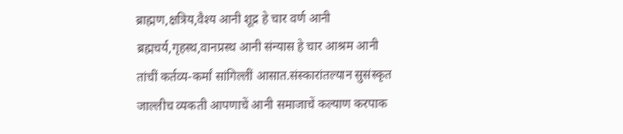ब्राह्मण,क्षत्रिय,वैश्य आनी शूद्र हे चार वर्ण आनी ब्रह्मचर्य,गृहस्थ,वानप्रस्थ आनी संन्यास हे चार आश्रम आनी तांचीं कर्तव्य-कर्मां सांगिल्लीं आसात.संस्कारांतल्यान सुसंस्कृत जाल्लीच व्यकती आपणाचें आनी समाजाचें कल्याण करपाक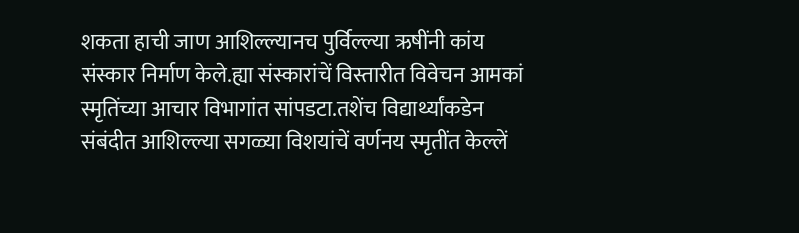शकता हाची जाण आशिल्ल्यानच पुर्विल्ल्या ऋषींनी कांय संस्कार निर्माण केले.ह्या संस्कारांचें विस्तारीत विवेचन आमकां स्मृतिंच्या आचार विभागांत सांपडटा.तशेंच विद्यार्थ्यांकडेन संबंदीत आशिल्ल्या सगळ्या विशयांचें वर्णनय स्मृतींत केल्लें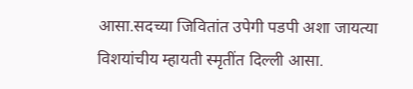आसा.सदच्या जिवितांत उपेगी पडपी अशा जायत्या विशयांचीय म्हायती स्मृतींत दिल्ली आसा.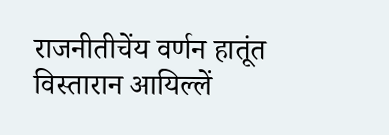राजनीतीचेंय वर्णन हातूंत विस्तारान आयिल्लें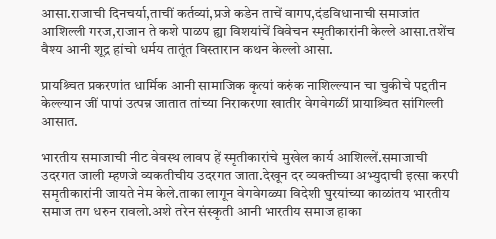आसा.राजाची दिनचर्या,ताचीं कर्तव्यां,प्रजे कडेन ताचें वागप,दंडविधानाची समाजांत आशिल्ली गरज,राजान ते कशे पाळप ह्या विशयांचें विवेचन स्मृतीकारांनी केल्ले आसा.तशेंच वैश्य आनी शूद्र हांचो धर्मय तातूंत विस्तारान कथन केल्लो आसा.

प्रायश्र्चित प्रकरणांत धार्मिक आनी सामाजिक कृत्यां करुंक नाशिल्ल्यान चा चुकीचे पद्दतीन केल्ल्यान जीं पापां उत्पन्न जातात तांच्या निराकरणा खातीर वेगवेगळीं प्रायाश्र्चित सांगिल्ली आसात.

भारतीय समाजाची नीट वेवस्थ लावप हें स्मृतीकारांचे मुखेल कार्य आशिल्लें.समाजाची उदरगत जाली म्हणजे व्यकतीचीय उदरगत जाता.देखून दर व्यक्तीच्या अभ्युदाची इत्सा करपी समृतीकारांनी जायते नेम केले.ताका लागून वेगवेगळ्या विदेशी घुरयांच्या काळांतय भारतीय समाज तग धरुन रावलो.अशे तरेन संस्कृती आनी भारतीय समाज हाका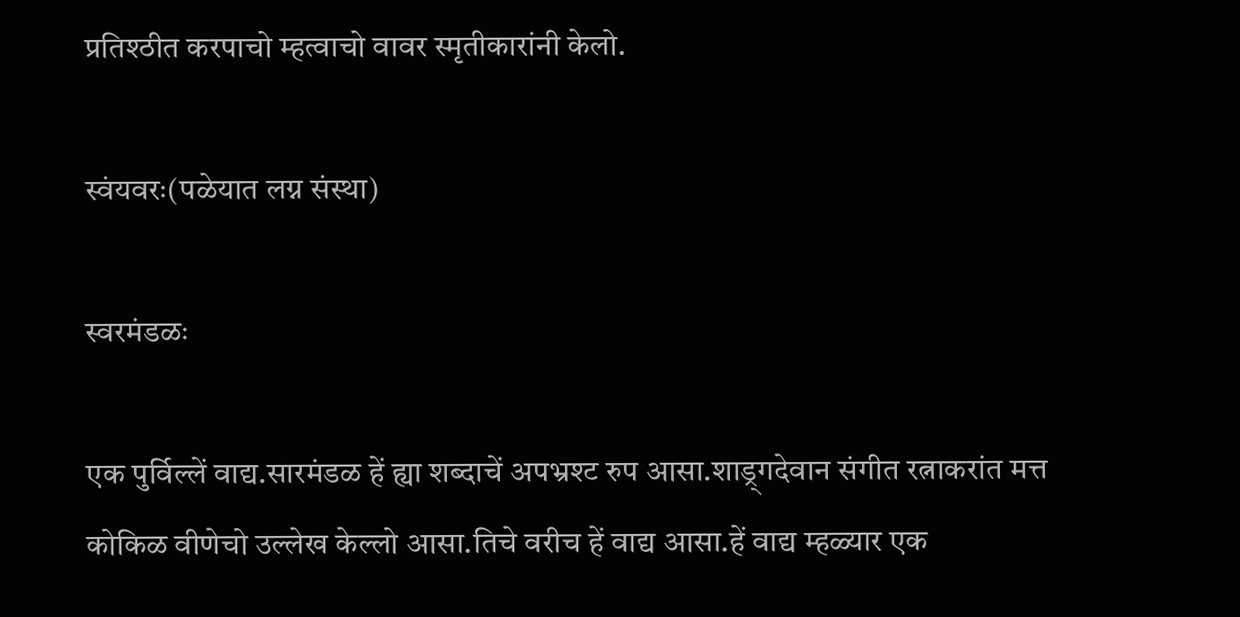प्रतिश्ठीत करपाचो म्हत्वाचो वावर स्मृतीकारांनी केलो.

स्वंयवरः(पळेयात लग्न संस्था)

स्वरमंडळः

एक पुर्विल्लें वाद्य.सारमंडळ हें ह्या शब्दाचें अपभ्रश्ट रुप आसा.शाड्र्गदेवान संगीत रत्नाकरांत मत्त कोकिळ वीणेचो उल्लेख केल्लो आसा.तिचे वरीच हें वाद्य आसा.हें वाद्य म्हळ्यार एक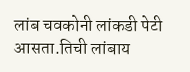लांब चवकोनी लांकडी पेटी आसता.तिची लांबाय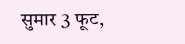सुमार 3 फूट,